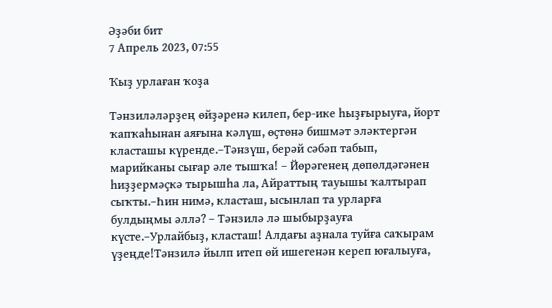Әҙәби бит
7 Апрель 2023, 07:55

Ҡыҙ урлаған ҡоҙа

Тәнзиләләрҙең өйҙәренә килеп, бер-ике һыҙғырыуға, йорт ҡапҡаһынан аяғына кәлүш, өҫтөнә бишмәт эләктергән класташы күренде.–Тәнзүш, берәй сәбәп табып, марийканы сығар әле тышҡа! – Йөрәгенең дөпөлдәгәнен һиҙҙермәҫкә тырышһа ла, Айраттың тауышы ҡалтырап сыҡты.–Һин нимә, класташ, ысынлап та урларға булдыңмы әллә? – Тәнзилә лә шыбырҙауға күсте.–Урлайбыҙ, класташ! Алдағы аҙнала туйға саҡырам үҙеңде!Тәнзилә йылп итеп өй ишегенән кереп юғалыуға,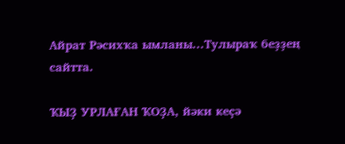Айрат Рәсихҡа ымланы...Тулыраҡ беҙҙең сайтта.

ҠЫҘ УРЛАҒАН ҠОҘА, йәки кеҫә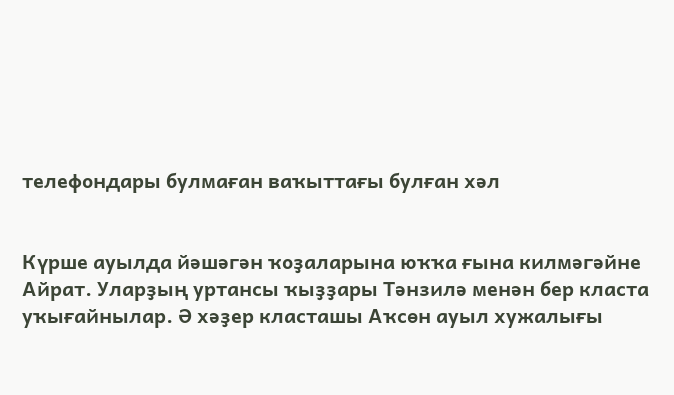телефондары булмаған ваҡыттағы булған хәл


Күрше ауылда йәшәгән ҡоҙаларына юҡҡа ғына килмәгәйне Айрат. Уларҙың уртансы ҡыҙҙары Тәнзилә менән бер класта уҡығайнылар. Ә хәҙер класташы Аҡсөн ауыл хужалығы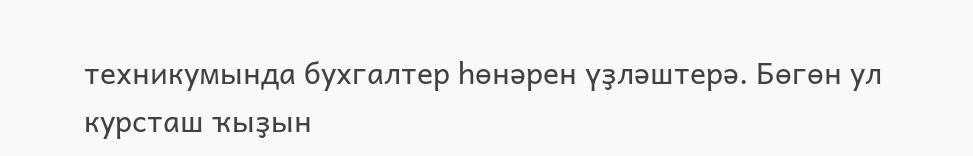техникумында бухгалтер һөнәрен үҙләштерә. Бөгөн ул курсташ ҡыҙын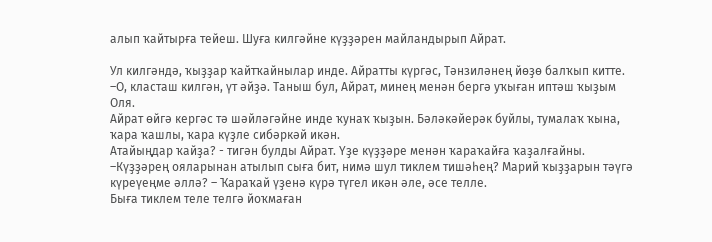алып ҡайтырға тейеш. Шуға килгәйне күҙҙәрен майландырып Айрат.

Ул килгәндә, ҡыҙҙар ҡайтҡайнылар инде. Айратты күргәс, Тәнзиләнең йөҙө балҡып китте.
–О, класташ килгән, үт әйҙә. Таныш бул, Айрат, минең менән бергә уҡыған иптәш ҡыҙым Оля.
Айрат өйгә кергәс тә шәйләгәйне инде ҡунаҡ ҡыҙын. Бәләкәйерәк буйлы, тумалаҡ ҡына, ҡара ҡашлы, ҡара күҙле сибәркәй икән.
Атайыңдар ҡайҙа? - тигән булды Айрат. Үҙе күҙҙәре менән ҡараҡайға ҡаҙалғайны.
–Күҙҙәрең ояларынан атылып сыға бит, нимә шул тиклем тишәһең? Марий ҡыҙҙарын тәүгә күреүеңме әллә? – Ҡараҡай үҙенә күрә түгел икән әле, әсе телле.
Быға тиклем теле телгә йоҡмаған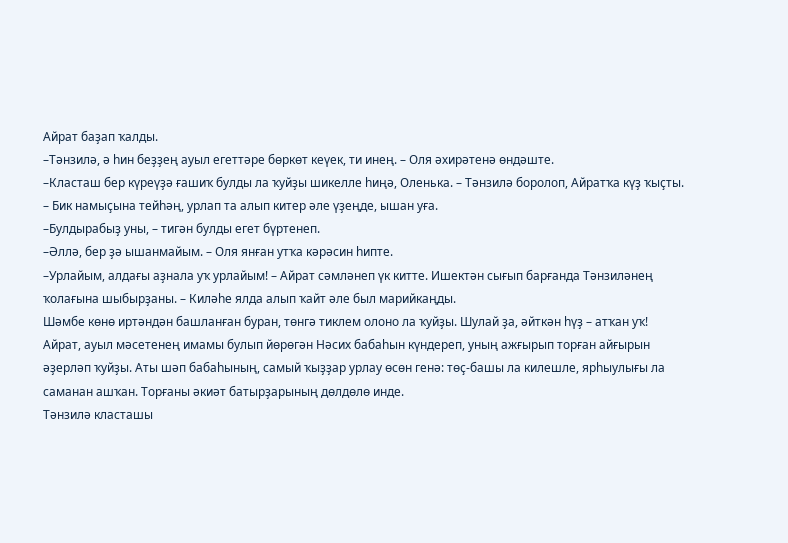Айрат баҙап ҡалды.
–Тәнзилә, ә һин беҙҙең ауыл егеттәре бөркөт кеүек, ти инең. – Оля әхирәтенә өндәште.
–Класташ бер күреүҙә ғашиҡ булды ла ҡуйҙы шикелле һиңә, Оленька. – Тәнзилә боролоп, Айратҡа күҙ ҡыҫты. – Бик намыҫына тейһәң, урлап та алып китер әле үҙеңде, ышан уға.
–Булдырабыҙ уны, – тигән булды егет бүртенеп.
–Әллә, бер ҙә ышанмайым. – Оля янған утҡа кәрәсин һипте.
–Урлайым, алдағы аҙнала уҡ урлайым! – Айрат сәмләнеп үк китте. Ишектән сығып барғанда Тәнзиләнең ҡолағына шыбырҙаны. – Киләһе ялда алып ҡайт әле был марийкаңды.
Шәмбе көнө иртәндән башланған буран, төнгә тиклем олоно ла ҡуйҙы. Шулай ҙа, әйткән һүҙ – атҡан уҡ! Айрат, ауыл мәсетенең имамы булып йөрөгән Нәсих бабаһын күндереп, уның ажғырып торған айғырын әҙерләп ҡуйҙы. Аты шәп бабаһының, самый ҡыҙҙар урлау өсөн генә: төҫ-башы ла килешле, ярһыулығы ла саманан ашҡан. Торғаны әкиәт батырҙарының дөлдөлө инде.
Тәнзилә класташы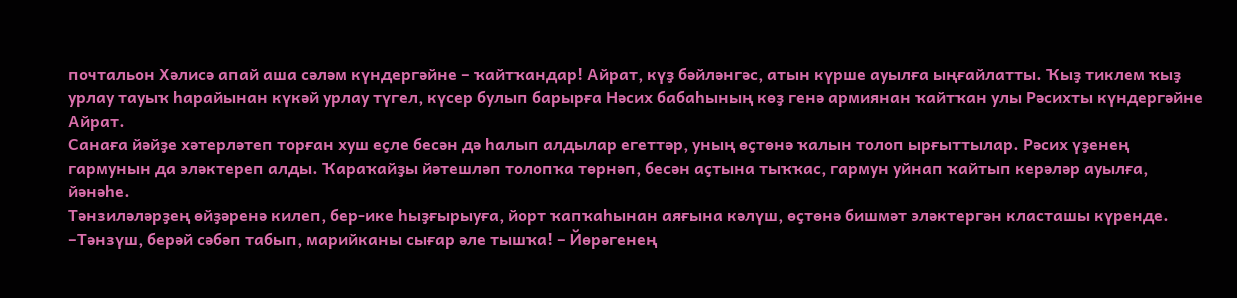почтальон Хәлисә апай аша сәләм күндергәйне – ҡайтҡандар! Айрат, күҙ бәйләнгәс, атын күрше ауылға ыңғайлатты. Ҡыҙ тиклем ҡыҙ урлау тауыҡ һарайынан күкәй урлау түгел, күсер булып барырға Нәсих бабаһының көҙ генә армиянан ҡайтҡан улы Рәсихты күндергәйне Айрат.
Санаға йәйҙе хәтерләтеп торған хуш еҫле бесән дә һалып алдылар егеттәр, уның өҫтөнә ҡалын толоп ырғыттылар. Рәсих үҙенең гармунын да эләктереп алды. Ҡараҡайҙы йәтешләп толопҡа төрнәп, бесән аҫтына тыҡҡас, гармун уйнап ҡайтып керәләр ауылға, йәнәһе.
Тәнзиләләрҙең өйҙәренә килеп, бер-ике һыҙғырыуға, йорт ҡапҡаһынан аяғына кәлүш, өҫтөнә бишмәт эләктергән класташы күренде.
–Тәнзүш, берәй сәбәп табып, марийканы сығар әле тышҡа! – Йөрәгенең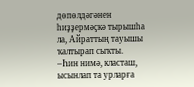дөпөлдәгәнен һиҙҙермәҫкә тырышһа ла, Айраттың тауышы ҡалтырап сыҡты.
–Һин нимә, класташ, ысынлап та урларға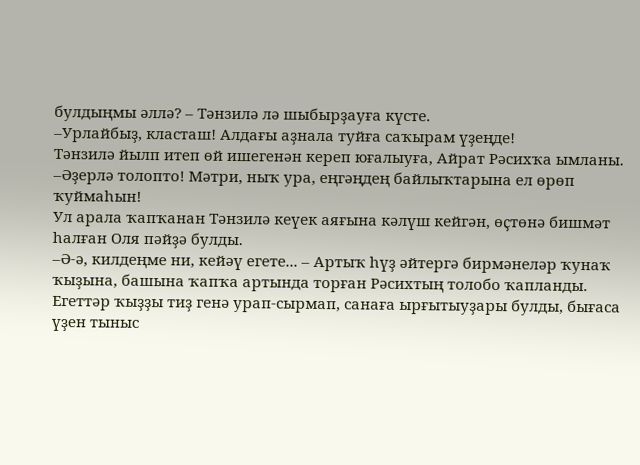булдыңмы әллә? – Тәнзилә лә шыбырҙауға күсте.
–Урлайбыҙ, класташ! Алдағы аҙнала туйға саҡырам үҙеңде!
Тәнзилә йылп итеп өй ишегенән кереп юғалыуға, Айрат Рәсихҡа ымланы.
–Әҙерлә толопто! Мәтри, ныҡ ура, еңгәңдең байлыҡтарына ел өрөп ҡуймаһын!
Ул арала ҡапҡанан Тәнзилә кеүек аяғына кәлүш кейгән, өҫтөнә бишмәт һалған Оля пәйҙә булды.
–Ә-ә, килдеңме ни, кейәү егете... – Артыҡ һүҙ әйтергә бирмәнеләр ҡунаҡ ҡыҙына, башына ҡапҡа артында торған Рәсихтың толобо ҡапланды.
Егеттәр ҡыҙҙы тиҙ генә урап-сырмап, санаға ырғытыуҙары булды, бығаса үҙен тыныс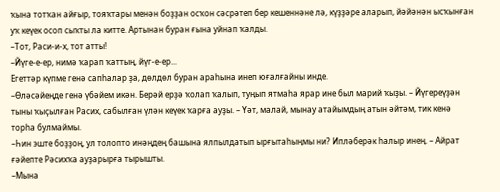ҡына тотҡан айғыр, тояҡтары менән боҙҙан осҡон сәсрәтеп бер кешеннәне лә, күҙҙәре аларып, йәйәнән ысҡынған уҡ кеүек осоп сыҡты ла китте. Артынан буран ғына уйнап ҡалды.
–Тот, Раси-и-х, тот атты!
–Йүге-е-ер, нимә ҡарап ҡаттың, йүг-е-ер...
Егеттәр күпме генә сапһалар ҙа, дөлдөл буран араһына инеп юғалғайны инде.
–Өләсәйеңде генә үбәйем икән. Берәй ерҙә ҡолап ҡалып, туңып ятмаһа ярар ине был марий ҡыҙы. – Йүгереүҙән тыны ҡыҫылған Расих, сабылған үлән кеүек ҡарға ауҙы. – Үәт, малай, мынау атайымдың атын әйтәм, тик кенә торһа булмаймы.
–Һин эште боҙҙоң, ул толопто инәңдең башына ялпылдатып ырғытаһыңмы ни? Ипләберәк һалыр инең. – Айрат ғәйепте Рәсихҡа ауҙарырға тырышты.
–Мына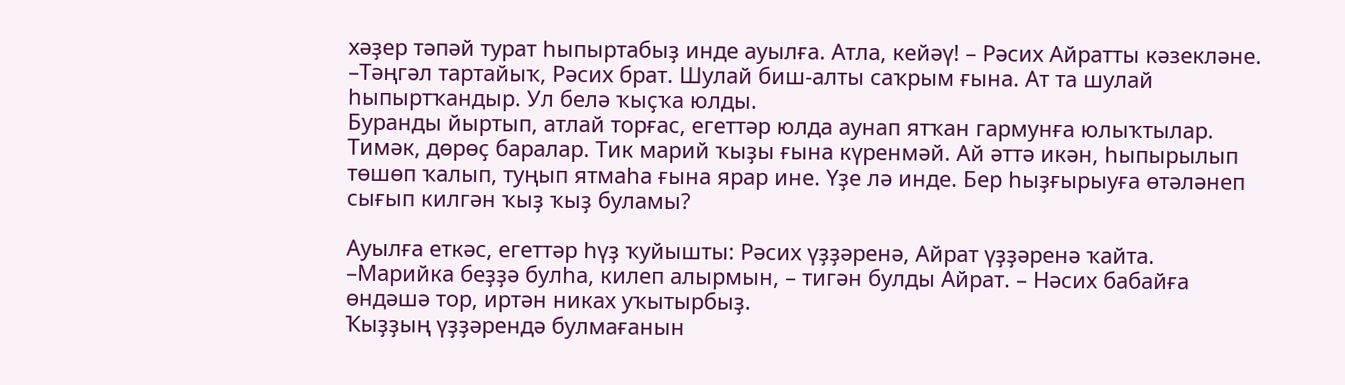хәҙер тәпәй турат һыпыртабыҙ инде ауылға. Атла, кейәү! – Рәсих Айратты кәзекләне.
–Тәңгәл тартайыҡ, Рәсих брат. Шулай биш-алты саҡрым ғына. Ат та шулай һыпыртҡандыр. Ул белә ҡыҫҡа юлды.
Буранды йыртып, атлай торғас, егеттәр юлда аунап ятҡан гармунға юлыҡтылар. Тимәк, дөрөҫ баралар. Тик марий ҡыҙы ғына күренмәй. Ай әттә икән, һыпырылып төшөп ҡалып, туңып ятмаһа ғына ярар ине. Үҙе лә инде. Бер һыҙғырыуға өтәләнеп сығып килгән ҡыҙ ҡыҙ буламы?

Ауылға еткәс, егеттәр һүҙ ҡуйышты: Рәсих үҙҙәренә, Айрат үҙҙәренә ҡайта.
–Марийка беҙҙә булһа, килеп алырмын, – тигән булды Айрат. – Нәсих бабайға өндәшә тор, иртән никах уҡытырбыҙ.
Ҡыҙҙың үҙҙәрендә булмағанын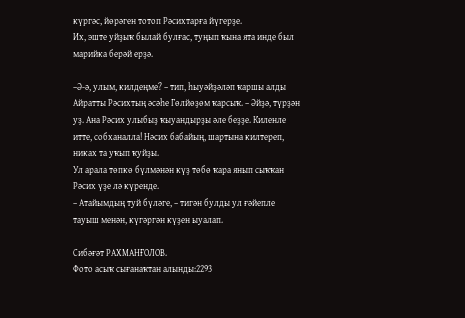күргәс, йөрәген тотоп Рәсихтарға йүгерҙе.
Их, эште уйҙыҡ былай булғас, туңып ҡына ята инде был марийка берәй ерҙә.

–Ә-ә, улым, килдеңме? – тип, һыуәйҙәләп ҡаршы алды Айратты Рәсихтың әсәһе Гөлйөҙөм ҡарсыҡ. – Әйҙә, түрҙән уҙ. Ана Рәсих улыбыҙ ҡыуандырҙы әле беҙҙе. Киленле итте, собханалла! Нәсих бабайың, шартына килтереп, никах та уҡып ҡуйҙы.
Ул арала төпкө бүлмәнән күҙ төбө ҡара янып сыҡҡан Рәсих үҙе лә күренде.
– Атайымдың туй бүләге, – тигән булды ул ғәйепле тауыш менән, күгәргән күҙен ыуалап.

Сибәғәт РАХМАНҒОЛОВ.
Фото асыҡ сығанаҡтан алынды:2293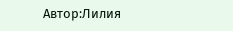Автор:Лилия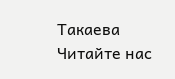Такаева
Читайте нас